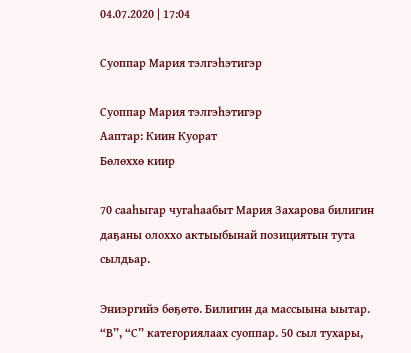04.07.2020 | 17:04

Суоппар Мария тэлгэһэтигэр

Суоппар Мария тэлгэһэтигэр
Ааптар: Киин Куорат
Бөлөххө киир

70 сааһыгар чугаһаабыт Мария Захарова билигин даҕаны олоххо актыыбынай позициятын тута сылдьар.

Эниэргийэ бөҕөтө. Билигин да массыына ыытар. “В”, “С” категориялаах суоппар. 50 сыл тухары,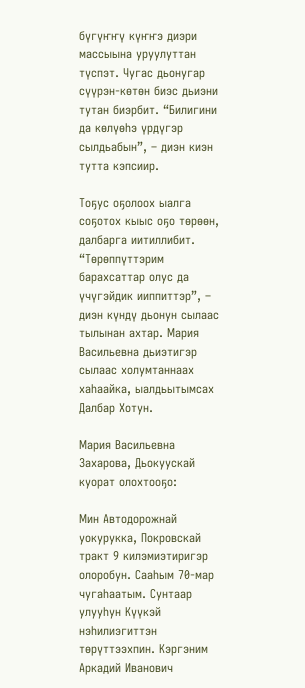бүгүҥҥү күҥҥэ диэри массыына уруулуттан түспэт. Чугас дьонугар сүүрэн-көтөн биэс дьиэни тутан биэрбит. “Билигини да көлүөһэ үрдүгэр сылдьабын”, – диэн киэн тутта кэпсиир.

Тоҕус оҕолоох ыалга соҕотох кыыс оҕо төрөөн, далбарга иитиллибит. “Төрөппүттэрим барахсаттар олус да үчүгэйдик ииппиттэр”, – диэн күндү дьонун сылаас тылынан ахтар. Мария Васильевна дьиэтигэр сылаас холумтаннаах хаһаайка, ыалдьытымсах Далбар Хотун.

Мария Васильевна Захарова, Дьокуускай куорат олохтооҕо:

Мин Автодорожнай уокурукка, Покровскай тракт 9 килэмиэтиригэр олоробун. Сааһым 70-мар чугаһаатым. Сунтаар улууһун Күүкэй нэһилиэгиттэн төрүттээхпин. Кэргэним Аркадий Иванович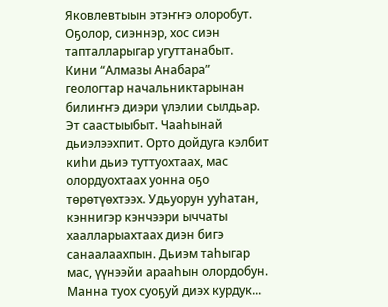Яковлевтыын этэҥҥэ олоробут. Оҕолор, сиэннэр, хос сиэн тапталларыгар угуттанабыт.  Кини “Алмазы Анабара” геологтар начальниктарынан билиҥҥэ диэри үлэлии сылдьар. Эт саастыыбыт. Чааһынай дьиэлээхпит. Орто дойдуга кэлбит киһи дьиэ туттуохтаах, мас олордуохтаах уонна оҕо төрөтүөхтээх. Удьуорун ууһатан, кэннигэр кэнчээри ыччаты хаалларыахтаах диэн бигэ санаалаахпын. Дьиэм таһыгар мас, үүнээйи арааһын олордобун.  Манна туох суоҕуй диэх курдук...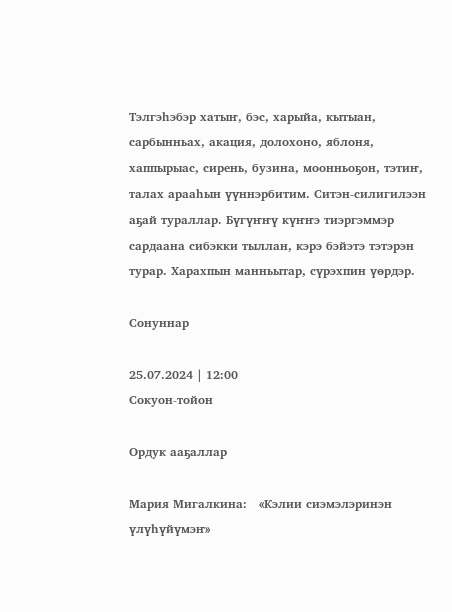Тэлгэһэбэр хатыҥ, бэс, харыйа, кытыан, сарбынньах, акация, долохоно, яблоня, хаппырыас, сирень, бузина, моонньоҕон, тэтиҥ, талах арааһын үүннэрбитим. Ситэн-силигилээн аҕай тураллар. Бүгүҥҥү күҥҥэ тиэргэммэр сардаана сибэкки тыллан, кэрэ бэйэтэ тэтэрэн турар. Харахпын манньытар, сүрэхпин үөрдэр.

Сонуннар

25.07.2024 | 12:00
Сокуон-тойон

Ордук ааҕаллар

Мария Мигалкина:   «Кэлии сиэмэлэринэн үлүһүйүмэҥ»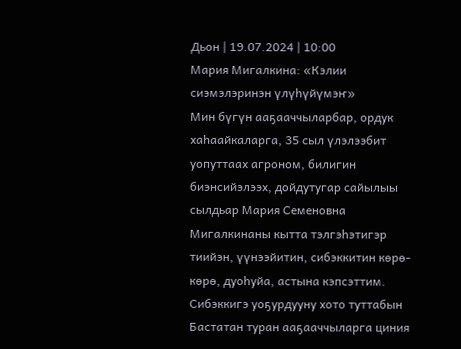Дьон | 19.07.2024 | 10:00
Мария Мигалкина: «Кэлии сиэмэлэринэн үлүһүйүмэҥ»
Мин бүгүн ааҕааччыларбар, ордук хаһаайкаларга, 35 сыл үлэлээбит уопуттаах агроном, билигин биэнсийэлээх, дойдутугар сайылыы сылдьар Мария Семеновна Мигалкинаны кытта тэлгэһэтигэр тиийэн, үүнээйитин, сибэккитин көрө-көрө, дуоһуйа, астына кэпсэттим.   Сибэккигэ уоҕурдууну хото туттабын Бастатан туран ааҕааччыларга циния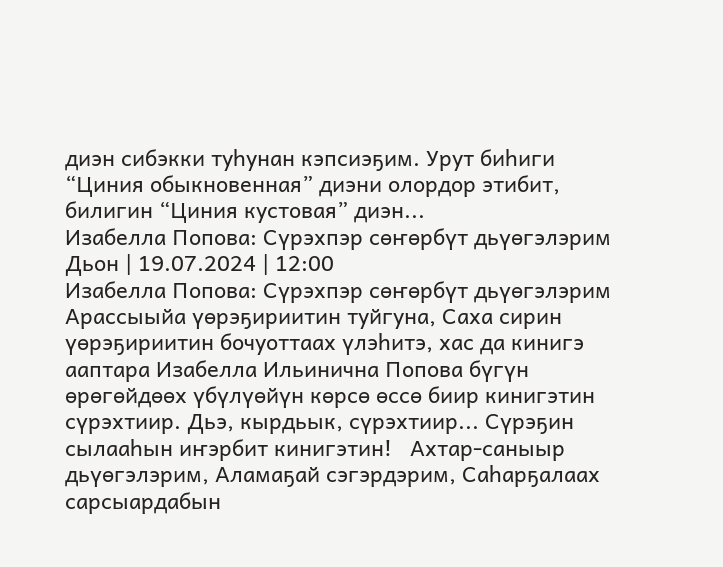диэн сибэкки туһунан кэпсиэҕим. Урут биһиги “Циния обыкновенная” диэни олордор этибит, билигин “Циния кустовая” диэн...
Изабелла Попова: Сүрэхпэр сөҥөрбүт дьүөгэлэрим
Дьон | 19.07.2024 | 12:00
Изабелла Попова: Сүрэхпэр сөҥөрбүт дьүөгэлэрим
Арассыыйа үөрэҕириитин туйгуна, Саха сирин үөрэҕириитин бочуоттаах үлэһитэ, хас да кинигэ ааптара Изабелла Ильинична Попова бүгүн өрөгөйдөөх үбүлүөйүн көрсө өссө биир кинигэтин сүрэхтиир. Дьэ, кырдьык, сүрэхтиир... Сүрэҕин сылааһын иҥэрбит кинигэтин!   Ахтар-саныыр дьүөгэлэрим, Аламаҕай сэгэрдэрим, Саһарҕалаах сарсыардабын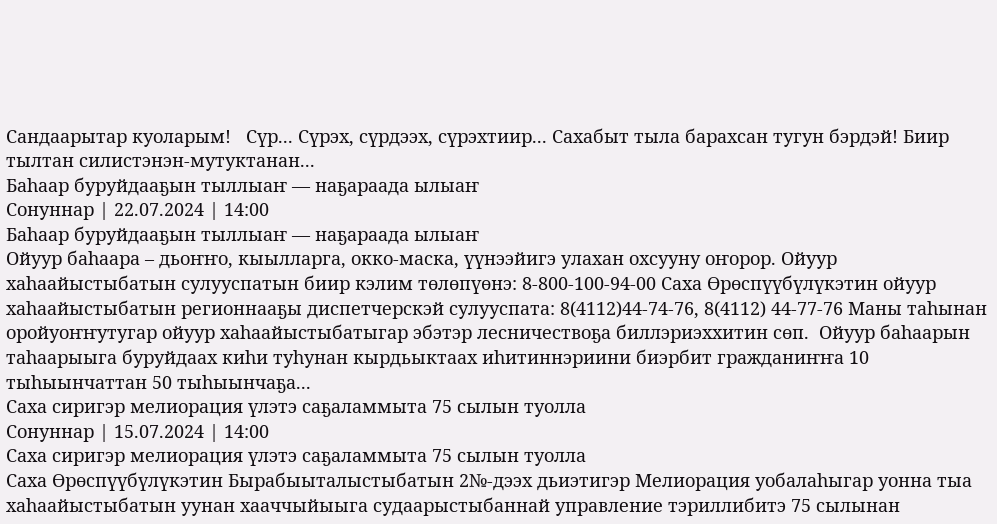Сандаарытар куоларым!   Сүр... Сүрэх, сүрдээх, сүрэхтиир... Сахабыт тыла барахсан тугун бэрдэй! Биир тылтан силистэнэн-мутуктанан...
Баһаар буруйдааҕын тыллыаҥ — наҕараада ылыаҥ
Сонуннар | 22.07.2024 | 14:00
Баһаар буруйдааҕын тыллыаҥ — наҕараада ылыаҥ
Ойуур баһаара – дьоҥҥо, кыылларга, окко-маска, үүнээйигэ улахан охсууну оҥорор. Ойуур хаһаайыстыбатын сулууспатын биир кэлим төлөпүөнэ: 8-800-100-94-00 Саха Өрөспүүбүлүкэтин ойуур хаһаайыстыбатын регионнааҕы диспетчерскэй сулууспата: 8(4112)44-74-76, 8(4112) 44-77-76 Маны таһынан оройуоҥҥутугар ойуур хаһаайыстыбатыгар эбэтэр лесничествоҕа биллэриэххитин сөп.  Ойуур баһаарын таһаарыыга буруйдаах киһи туһунан кырдьыктаах иһитиннэриини биэрбит гражданиҥҥа 10 тыһыынчаттан 50 тыһыынчаҕа...
Саха сиригэр мелиорация үлэтэ саҕаламмыта 75 сылын туолла
Сонуннар | 15.07.2024 | 14:00
Саха сиригэр мелиорация үлэтэ саҕаламмыта 75 сылын туолла
Саха Өрөспүүбүлүкэтин Бырабыыталыстыбатын 2№-дээх дьиэтигэр Мелиорация уобалаһыгар уонна тыа хаһаайыстыбатын уунан хааччыйыыга судаарыстыбаннай управление тэриллибитэ 75 сылынан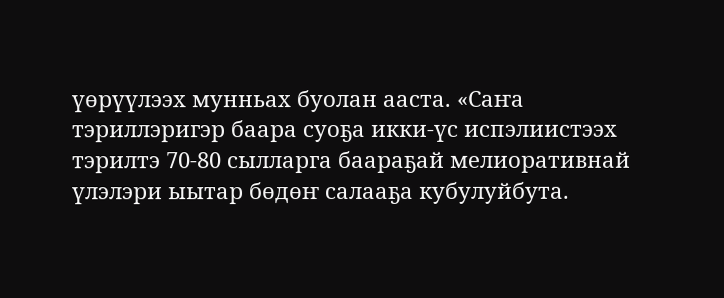үөрүүлээх мунньах буолан ааста. «Саҥа тэриллэригэр баара суоҕа икки-үс испэлиистээх тэрилтэ 70-80 сылларга баараҕай мелиоративнай үлэлэри ыытар бөдөҥ салааҕа кубулуйбута.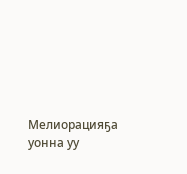Мелиорацияҕа уонна уу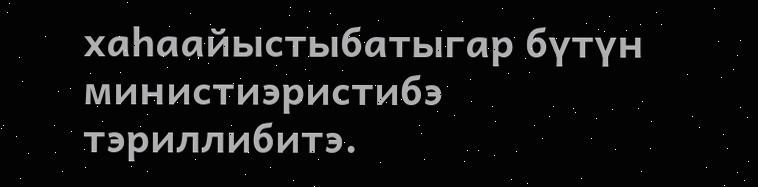хаһаайыстыбатыгар бүтүн министиэристибэ тэриллибитэ.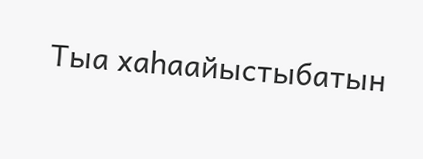Тыа хаһаайыстыбатын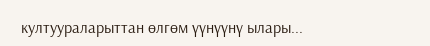култуураларыттан өлгөм үүнүүнү ылары...